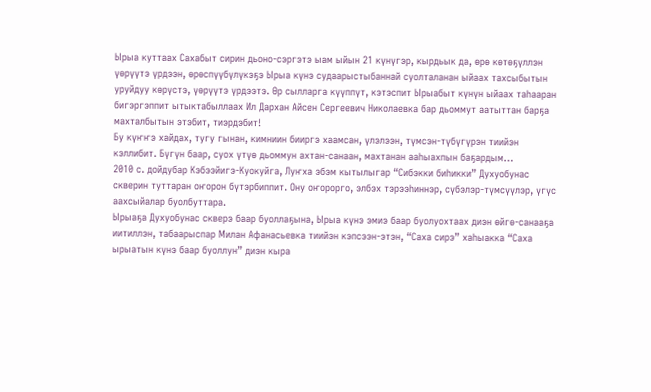Ырыа куттаах Сахабыт сирин дьоно-сэргэтэ ыам ыйын 21 күнүгэр, кырдьык да, өрө көтөҕүллэн үөрүүтэ үрдээн, өрөспүүбүлүкэҕэ Ырыа күнэ судаарыстыбаннай суолталанан ыйаах тахсыбытын уруйдуу көрүстэ, үөрүүтэ үрдээтэ. Өр сылларга күүппүт, кэтэспит Ырыабыт күнүн ыйаах таһааран бигэргэппит ытыктабыллаах Ил Дархан Айсен Сергеевич Николаевка бар дьоммут аатыттан барҕа махталбытын этэбит, тиэрдэбит!
Бу күҥҥэ хайдах, тугу гынан, кимниин бииргэ хаамсан, үлэлээн, түмсэн-түбүгүрэн тиийэн кэллибит. Бүгүн баар, суох үтүө дьоммун ахтан-санаан, махтанан ааһыахпын баҕардым…
2010 с. дойдубар Кэбээйигэ-Куокуйга, Луҥха эбэм кытылыгар “Сибэкки биһикки” Духуобунас скверин туттаран оҥорон бүтэрбиппит. Ону оҥорорго, элбэх тэрээһиннэр, сүбэлэр-түмсүүлэр, үгүс аахсыйалар буолбуттара.
Ырыаҕа Духуобунас скверэ баар буоллаҕына, Ырыа күнэ эмиэ баар буолуохтаах диэн өйгө-санааҕа иитиллэн, табаарыспар Милан Афанасьевка тиийэн кэпсээн-этэн, “Саха сирэ” хаһыакка “Саха ырыатын күнэ баар буоллун” диэн кыра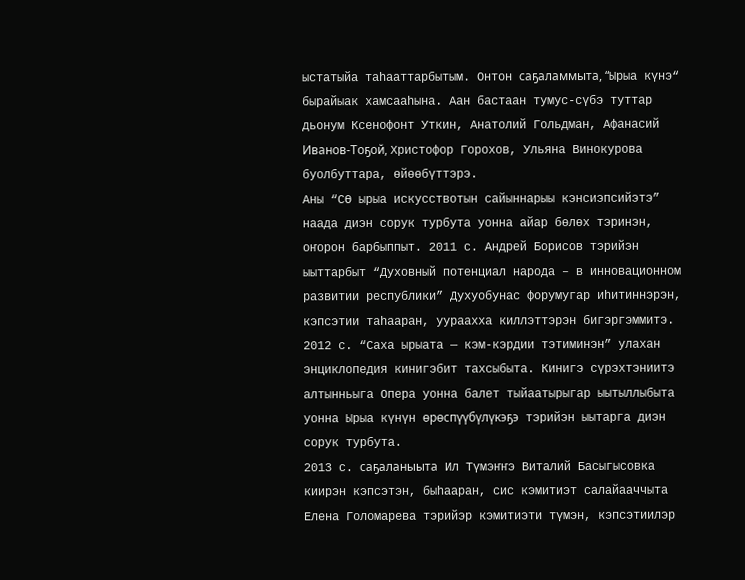ыстатыйа таһааттарбытым. Онтон саҕаламмыта, “Ырыа күнэ“ бырайыак хамсааһына. Аан бастаан тумус-сүбэ туттар дьонум Ксенофонт Уткин, Анатолий Гольдман, Афанасий Иванов-Тоҕой, Христофор Горохов, Ульяна Винокурова буолбуттара, өйөөбүттэрэ.
Аны “СӨ ырыа искусствотын сайыннарыы кэнсиэпсийэтэ” наада диэн сорук турбута уонна айар бөлөх тэринэн, оҥорон барбыппыт. 2011 с. Андрей Борисов тэрийэн ыыттарбыт “Духовный потенциал народа – в инновационном развитии республики” Духуобунас форумугар иһитиннэрэн, кэпсэтии таһааран, уураахха киллэттэрэн бигэргэммитэ.
2012 с. “Саха ырыата — кэм-кэрдии тэтиминэн” улахан энциклопедия кинигэбит тахсыбыта. Кинигэ сүрэхтэниитэ алтынньыга Опера уонна балет тыйаатырыгар ыытыллыбыта уонна Ырыа күнүн өрөспүүбүлүкэҕэ тэрийэн ыытарга диэн сорук турбута.
2013 с. саҕаланыыта Ил Түмэҥҥэ Виталий Басыгысовка киирэн кэпсэтэн, быһааран, сис кэмитиэт салайааччыта Елена Голомарева тэрийэр кэмитиэти түмэн, кэпсэтиилэр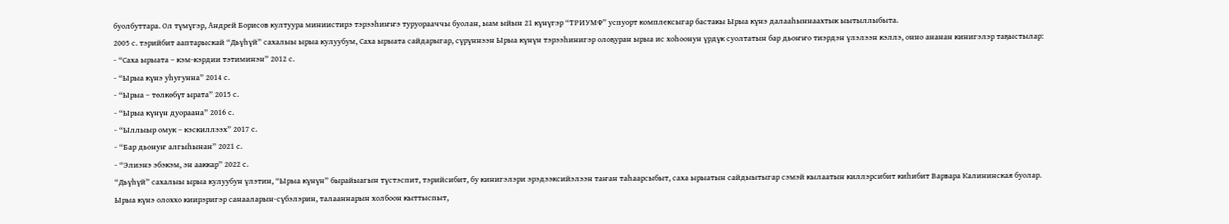буолбуттара. Ол түмүгэр, Андрей Борисов култуура миниистирэ тэрээһиҥҥэ туруорааччы буолан, ыам ыйын 21 күнүгэр “ТРИУМФ” успуорт комплексыгар бастакы Ырыа күнэ далааһыннаахтык ыытыллыбыта.
2005 с. тэрийбит ааптарыскай “Дьүһүй” сахалыы ырыа кулуубум, Саха ырыата сайдарыгар, сүрүннээн Ырыа күнүн тэрээһинигэр олоҕуран ырыа ис хоһоонун үрдүк суолтатын бар дьоҥҥо тиэрдэн үлэлээн кэллэ, онно ананан кинигэлэр таҕыстылар:
- “Саха ырыата – кэм-кэрдии тэтиминэн” 2012 с.
- “Ырыа күнэ уһугунна” 2014 с.
- “Ырыа – төлкөбүт ырата” 2015 с.
- “Ырыа күнүн дуораана” 2016 с.
- “Ыллыыр омук – кэскиллээх” 2017 с.
- “Бар дьонуҥ алгыһынан” 2021 с.
- “Элиэнэ эбэкэм, эн ааккар” 2022 с.
“Дьүһүй” сахалыы ырыа кулуубун үлэтин, “Ырыа күнүн” бырайыагын түстэспит, тэрийсибит, бу кинигэлэри эрэдээксийэлээн таҥан таһаарсыбыт, саха ырыатын сайдыытыгар сэмэй кылаатын киллэрсибит киһибит Варвара Калининская буолар.
Ырыа күнэ олоххо киирэригэр санааларын-сүбэлэрин, талааннарын холбоон кыттыспыт,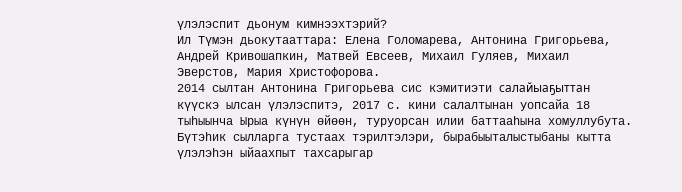үлэлэспит дьонум кимнээхтэрий?
Ил Түмэн дьокутааттара: Елена Голомарева, Антонина Григорьева, Андрей Кривошапкин, Матвей Евсеев, Михаил Гуляев, Михаил Эверстов, Мария Христофорова.
2014 сылтан Антонина Григорьева сис кэмитиэти салайыаҕыттан күүскэ ылсан үлэлэспитэ, 2017 с. кини салалтынан уопсайа 18 тыһыынча Ырыа күнүн өйөөн, туруорсан илии баттааһына хомуллубута. Бүтэһик сылларга тустаах тэрилтэлэри, бырабыыталыстыбаны кытта үлэлэһэн ыйаахпыт тахсарыгар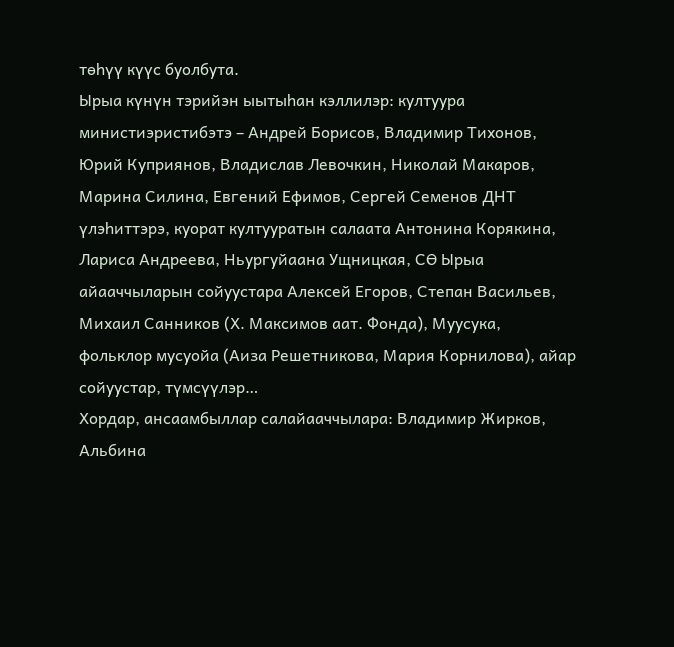төһүү күүс буолбута.
Ырыа күнүн тэрийэн ыытыһан кэллилэр: култуура министиэристибэтэ – Андрей Борисов, Владимир Тихонов, Юрий Куприянов, Владислав Левочкин, Николай Макаров, Марина Силина, Евгений Ефимов, Сергей Семенов ДНТ үлэһиттэрэ, куорат култууратын салаата Антонина Корякина, Лариса Андреева, Ньургуйаана Ущницкая, СӨ Ырыа айааччыларын сойуустара Алексей Егоров, Степан Васильев, Михаил Санников (Х. Максимов аат. Фонда), Муусука, фольклор мусуойа (Аиза Решетникова, Мария Корнилова), айар сойуустар, түмсүүлэр…
Хордар, ансаамбыллар салайааччылара: Владимир Жирков, Альбина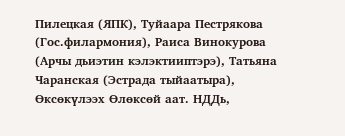Пилецкая (ЯПК), Туйаара Пестрякова (Гос.филармония), Раиса Винокурова (Арчы дьиэтин кэлэктииптэрэ), Татьяна Чаранская (Эстрада тыйаатыра), Өксөкүлээх Өлөксөй аат. НДДь,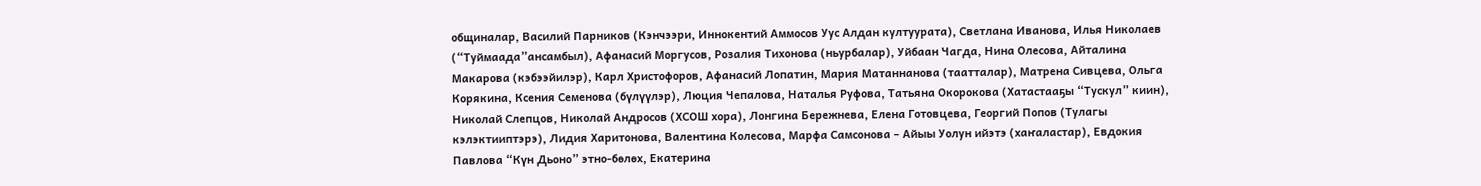общиналар, Василий Парников (Кэнчээри, Иннокентий Аммосов Уус Алдан култуурата), Светлана Иванова, Илья Николаев (“Туймаада”ансамбыл), Афанасий Моргусов, Розалия Тихонова (ньурбалар), Уйбаан Чагда, Нина Олесова, Айталина Макарова (кэбээйилэр), Карл Христофоров, Афанасий Лопатин, Мария Матаннанова (таатталар), Матрена Сивцева, Ольга Корякина, Ксения Семенова (бүлүүлэр), Люция Чепалова, Наталья Руфова, Татьяна Окорокова (Хатастааҕы “Тускул” киин), Николай Слепцов, Николай Андросов (ХСОШ хора), Лонгина Бережнева, Елена Готовцева, Георгий Попов (Тулагы кэлэктииптэрэ), Лидия Харитонова, Валентина Колесова, Марфа Самсонова – Айыы Уолун ийэтэ (хаҥаластар), Евдокия Павлова “Күн Дьоно” этно-бөлөх, Екатерина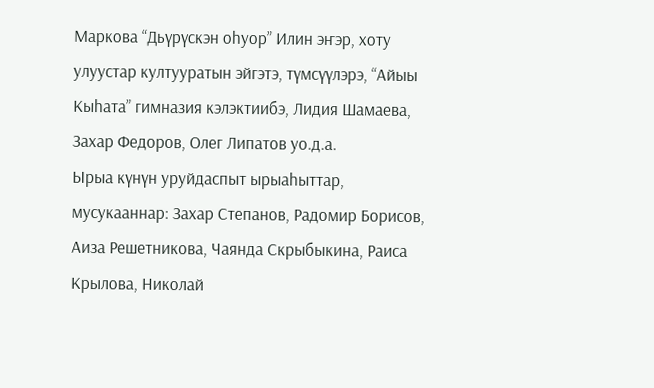Маркова “Дьүрүскэн оһуор” Илин эҥэр, хоту улуустар култууратын эйгэтэ, түмсүүлэрэ, “Айыы Кыһата” гимназия кэлэктиибэ, Лидия Шамаева, Захар Федоров, Олег Липатов уо.д.а.
Ырыа күнүн уруйдаспыт ырыаһыттар, мусукааннар: Захар Степанов, Радомир Борисов, Аиза Решетникова, Чаянда Скрыбыкина, Раиса Крылова, Николай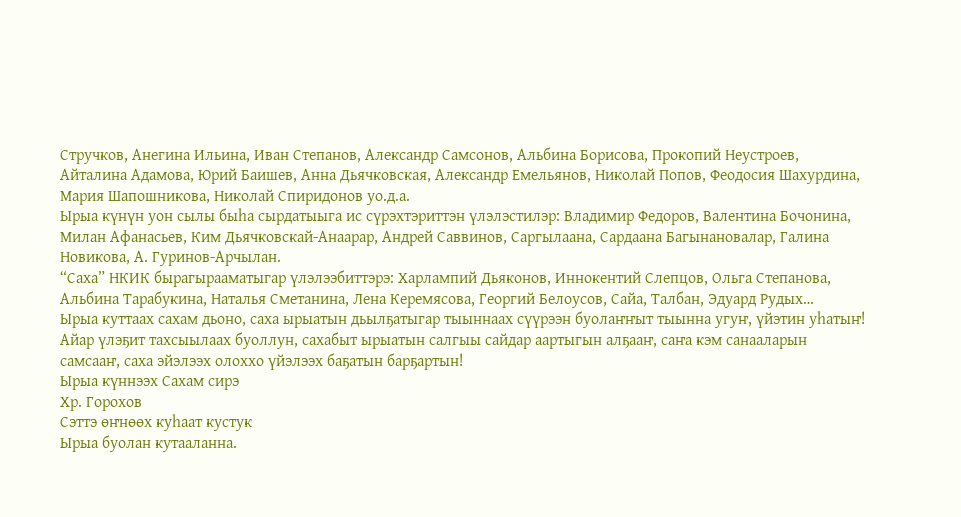Стручков, Анегина Ильина, Иван Степанов, Александр Самсонов, Альбина Борисова, Прокопий Неустроев, Айталина Адамова, Юрий Баишев, Анна Дьячковская, Александр Емельянов, Николай Попов, Феодосия Шахурдина, Мария Шапошникова, Николай Спиридонов уо.д.а.
Ырыа күнүн уон сылы быһа сырдатыыга ис сүрэхтэриттэн үлэлэстилэр: Владимир Федоров, Валентина Бочонина, Милан Афанасьев, Ким Дьячковскай-Анаарар, Андрей Саввинов, Саргылаана, Сардаана Багынановалар, Галина Новикова, А. Гуринов-Арчылан.
“Саха” НКИК бырагырааматыгар үлэлээбиттэрэ: Харлампий Дьяконов, Иннокентий Слепцов, Ольга Степанова, Альбина Тарабукина, Наталья Сметанина, Лена Керемясова, Георгий Белоусов, Сайа, Талбан, Эдуард Рудых…
Ырыа куттаах сахам дьоно, саха ырыатын дьылҕатыгар тыыннаах сүүрээн буолаҥҥыт тыынна угуҥ, үйэтин уһатыҥ!
Айар үлэҕит тахсыылаах буоллун, сахабыт ырыатын салгыы сайдар аартыгын алҕааҥ, саҥа кэм санааларын самсааҥ, саха эйэлээх олоххо үйэлээх баҕатын барҕартын!
Ырыа күннээх Сахам сирэ
Хр. Горохов
Сэттэ өҥнөөх куһаат кустук
Ырыа буолан кутааланна.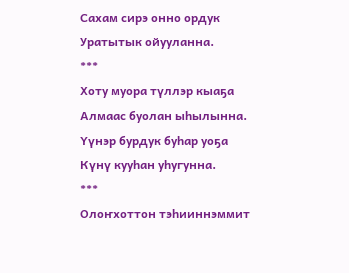Сахам сирэ онно ордук
Уратытык ойууланна.
***
Хоту муора түллэр кыаҕа
Алмаас буолан ыһылынна.
Үүнэр бурдук буһар уоҕа
Күнү кууһан уһугунна.
***
Олоҥхоттон тэһииннэммит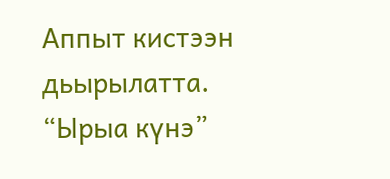Аппыт кистээн дьырылатта.
“Ырыа күнэ”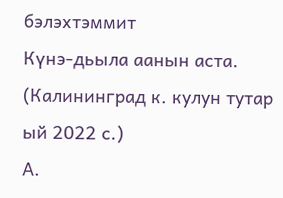бэлэхтэммит
Күнэ-дьыла аанын аста.
(Калининград к. кулун тутар ый 2022 с.)
А.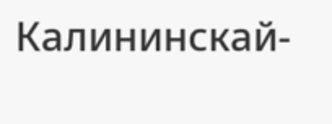Калининскай-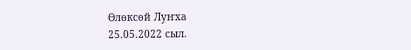Өлөксөй Луҥха
25.05.2022 сыл.